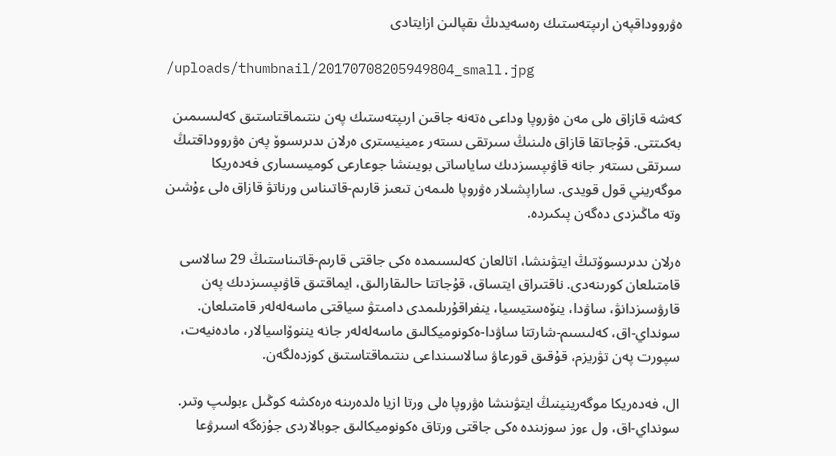ەۋرووداقپەن ارىپتەستىك رەسەيدىڭ ىقپالىن ازايتادى

/uploads/thumbnail/20170708205949804_small.jpg

كەشە قازاق ەلى مەن ەۋروپا وداعى ەتەنە جاقىن ارىپتەستىك پەن ىنتىماقتاستىق كەلىسىمىن بەكىتتى. قۇجاتقا قازاق ەلىنىڭ سىرتقى ىستەر ءمينيسترى ەرلان ىدىرىسوۆ پەن ەۋرووداقتىڭ سىرتقى ىستەر جانە قاۋىپسىزدىك ساياساتى بويىنشا جوعارعى كوميسسارى فەدەريكا موگەريني قول قويدى. ساراپشىلار ەۋروپا ەلىمەن تىعىز قارىم-قاتىناس ورناتۋ قازاق ەلى ءۇشىن وتە ماڭىزدى دەگەن پىكىردە.

ەرلان ىدىرىسوۆتىڭ ايتۋىنشا، اتالعان كەلىسىمدە ەكى جاقتى قارىم-قاتىناستىڭ 29 سالاسى قامتىلعان كورىنەدى. ناقتىراق ايتساق، قۇجاتتا حالىقارالىق، ايماقتىق قاۋىپسىزدىك پەن قارۋسىزدانۋ، ساۋدا، ينۆەستيسيا، ينفراقۇرىلىمدى دامىتۋ سياقتى ماسەلەلەر قامتىلعان. سونداي-اق، كەلىسىم-شارتتا ساۋدا-ەكونوميكالىق ماسەلەلەر جانە يننوۆاسيالار، مادەنيەت، سپورت پەن تۋريزم، قۇقىق قورعاۋ سالاسىنداعى ىنتىماقتاستىق كوزدەلگەن.

ال، فەدەريكا موگەرينينىڭ ايتۋىنشا ەۋروپا ەلى ورتا ازيا ەلدەرىنە ەرەكشە كوڭىل ءبولىپ وتىر. سونداي-اق، ول ءوز سوزىندە ەكى جاقتى ورتاق ەكونوميكالىق جوبالاردى جۇزەگە اسىرۋعا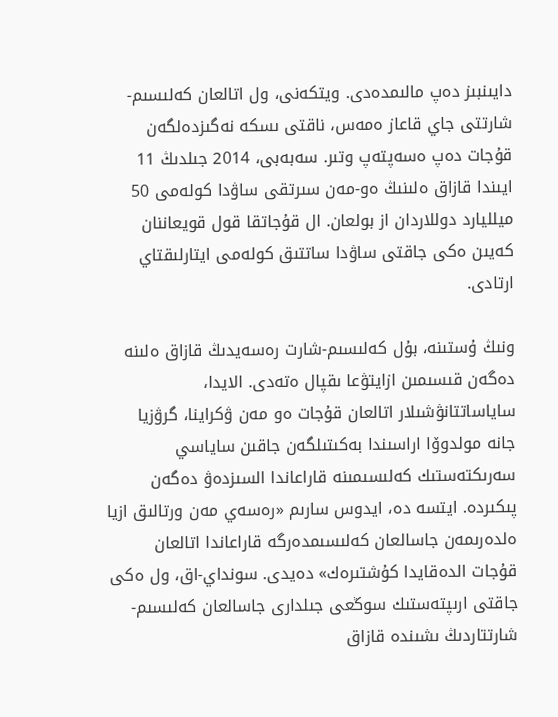دايىنبىز دەپ مالىمدەدى. ويتكەنى، ول اتالعان كەلىسىم-شارتتى جاي قاعاز ەمەس، ناقتى ىسكە نەگىزدەلگەن قۇجات دەپ ەسەپتەپ وتىر. سەبەبى، 2014 جىلدىڭ 11 ايىندا قازاق ەلىنىڭ ەو-مەن سىرتقى ساۋدا كولەمى 50 ميلليارد دوللاردان از بولعان. ال قۇجاتقا قول قويعاننان كەيىن ەكى جاقتى ساۋدا ساتتىق كولەمى ايتارلىقتاي ارتادى.

ونىڭ ۇستىنە، بۇل كەلىسىم-شارت رەسەيدىڭ قازاق ەلىنە دەگەن قىسىمىن ازايتۋعا ىقپال ەتەدى. الايدا، ساياساتتانۋشىلار اتالعان قۇجات ەو مەن ۋكراينا، گرۋزيا جانە مولدوۆا اراسىندا بەكىتىلگەن جاقىن ساياسي سەرىكتەستىك كەلىسىمىنە قاراعاندا السىزدەۋ دەگەن پىكىردە. ايتسە دە، ايدوس سارىم «رەسەي مەن ورتالىق ازيا ەلدەرىمەن جاسالعان كەلىسىمدەرگە قاراعاندا اتالعان قۇجات الدەقايدا كۇشتىرەك» دەيدى. سونداي-اق، ول ەكى جاقتى ارىپتەستىك سوڭعى جىلدارى جاسالعان كەلىسىم-شارتتاردىڭ ىشىندە قازاق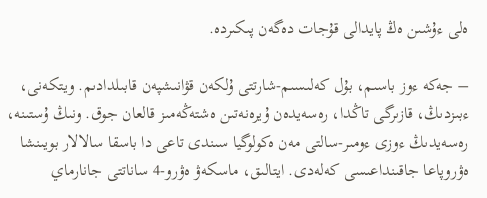ەلى ءۇشىن ەڭ پايدالى قۇجات دەگەن پىكىردە.

– جەكە ءوز باسىم، بۇل كەلىسىم-شارتتى ۇلكەن قۋانىشپەن قابىلدادىم. ويتكەنى، ءبىزدىڭ، قازىرگى تاڭدا، رەسەيدەن ۇيرەنەتىن ەشتەڭەمىز قالعان جوق. ونىڭ ۇستىنە، رەسەيدىڭ ءوزى ءومىر-سالتى مەن ەكولوگيا سىندى تاعى دا باسقا سالالار بويىنشا ەۋروپاعا جاقىنداعىسى كەلەدى. ايتالىق، ماسكەۋ ەۋرو-4 ساناتتى جانارماي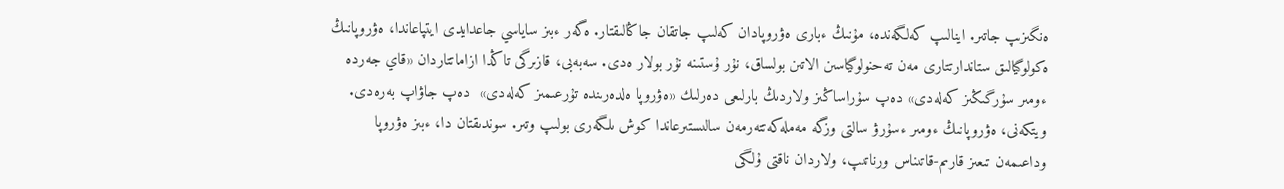ەنگىزىپ جاتىر. اينالىپ كەلگەندە، مۇنىڭ ءبارى ەۋروپادان كەلىپ جاتقان جاڭالىقتار. ەگەر ءبىز ساياسي جاعدايدى ايتپاعاندا، ەۋروپانىڭ ەكولوگيالىق ستاندارتتارى مەن تەحنولوگياسىن الاتىن بولساق، نۇر ۇستىنە نۇر بولار ەدى. سەبەبى، قازىرگى تاڭدا ازاماتتاردان «قاي جەردە ءومىر سۇرگىڭىز كەلەدى» دەپ سۇراساڭىز ولاردىڭ بارلىعى دەرلىك «ەۋروپا ەلدەرىندە تۇرعىمىز كەلەدى»  دەپ جاۋاپ بەرەدى. ويتكەنى، ەۋروپانىڭ ءومىر ءسۇرۋ سالتى وزگە مەملەكەتتەرمەن سالىستىرعاندا كوش ىلگەرى بولىپ وتىر. سوندىقتان دا، ءبىز ەۋروپا وداعىمەن تىعىز قارىم-قاتىناس ورناتىپ، ولاردان ناقتى ۇلگى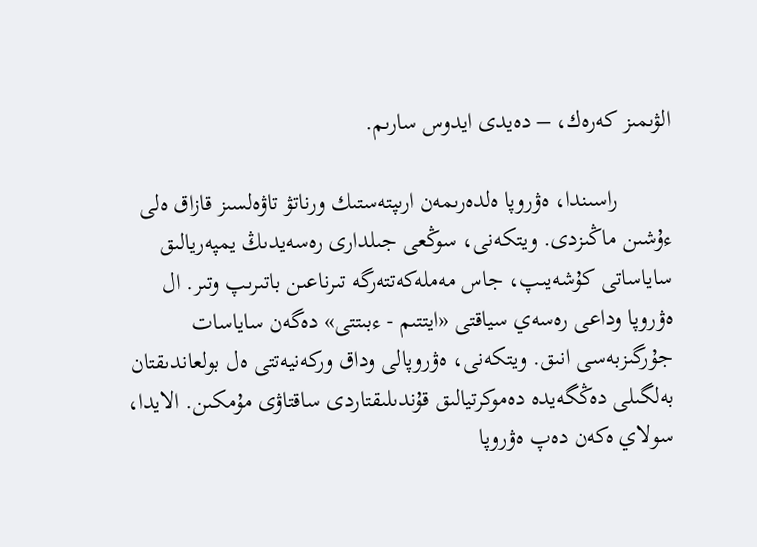الۋىمىز كەرەك، – دەيدى ايدوس سارىم.

         راسىندا، ەۋروپا ەلدەرىمەن ارىپتەستىك ورناتۋ تاۋەلسىز قازاق ەلى ءۇشىن ماڭىزدى. ويتكەنى، سوڭعى جىلدارى رەسەيدىڭ يمپەريالىق ساياساتى كۇشەيىپ، جاس مەملەكەتتەرگە تىرناعىن باتىرىپ وتىر. ال ەۋروپا وداعى رەسەي سياقتى «ايتتىم - ءبىتتى» دەگەن ساياسات جۇرگىزبەسى انىق. ويتكەنى، ەۋروپالى وداق وركەنيەتتى ەل بولعاندىقتان بەلگىلى دەڭگەيدە دەموكرتيالىق قۇندىلىقتاردى ساقتاۋى مۇمكىن. الايدا، سولاي ەكەن دەپ ەۋروپا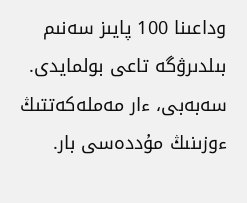وداعىنا 100 پايىز سەنىم بىلدىرۋگە تاعى بولمايدى. سەبەبى، ءار مەملەكەتتىڭ ءوزىنىڭ مۇددەسى بار.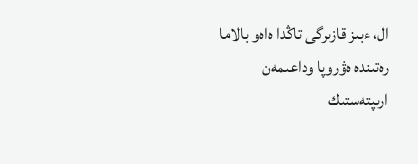ال، ءبىز قازىرگى تاڭدا ەاەو بالاما رەتىندە ەۋروپا وداعىمەن ارىپتەستىك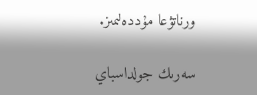ورناتۋعا مۇددەلىمىز.

سەرىك جولداسباي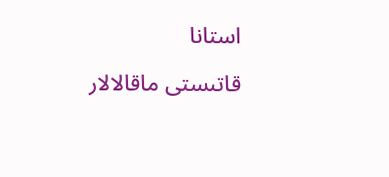استانا

قاتىستى ماقالالار